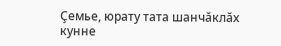Çемье, юрату тата шанчăклăх кунне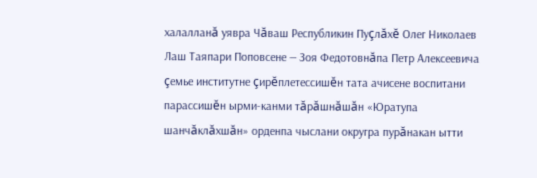халалланă уявра Чăваш Республикин Пуçлăхĕ Олег Николаев Лаш Таяпари Поповсене — Зоя Федотовнăпа Петр Алексеевича çемье институтне çирĕплетессишĕн тата ачисене воспитани парассишĕн ырми-канми тăрăшнăшăн «Юратупа шанчăклăхшăн» орденпа чыслани округра пурăнакан ытти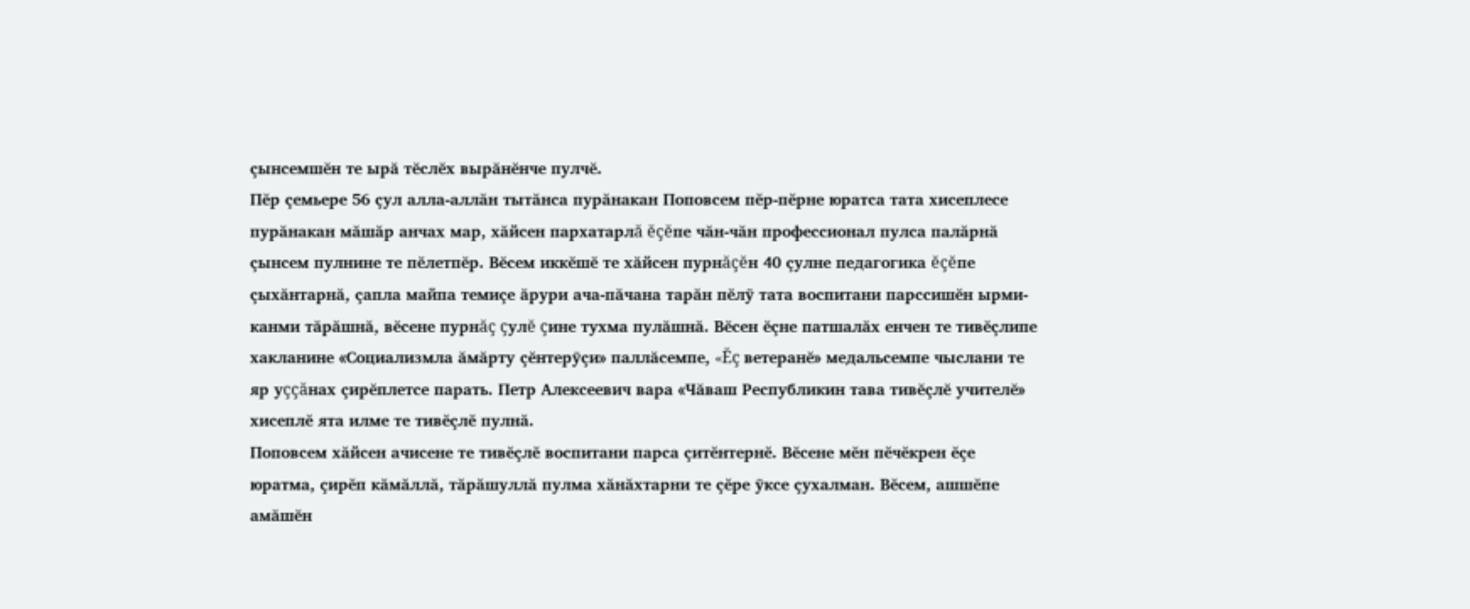çынсемшĕн те ырă тĕслĕх вырăнĕнче пулчĕ.
Пĕр çемьере 56 çул алла-аллăн тытăнса пурăнакан Поповсем пĕр-пĕрне юратса тата хисеплесе пурăнакан мăшăр анчах мар, хăйсен пархатарлă ĕçĕпе чăн-чăн профессионал пулса палăрнă çынсем пулнине те пĕлетпĕр. Вĕсем иккĕшĕ те хăйсен пурнăçĕн 40 çулне педагогика ĕçĕпе çыхăнтарнă, çапла майпа темиçе ăрури ача-пăчана тарăн пĕлỹ тата воспитани парссишĕн ырми-канми тăрăшнă, вĕсене пурнăç çулĕ çине тухма пулăшнă. Вĕсен ĕçне патшалăх енчен те тивĕçлипе хакланине «Социализмла ăмăрту çĕнтерỹçи» паллăсемпе, «Ĕç ветеранĕ» медальсемпе чыслани те яр уççăнах çирĕплетсе парать. Петр Алексеевич вара «Чăваш Республикин тава тивĕçлĕ учителĕ» хисеплĕ ята илме те тивĕçлĕ пулнă.
Поповсем хăйсен ачисене те тивĕçлĕ воспитани парса çитĕнтернĕ. Вĕсене мĕн пĕчĕкрен ĕçе юратма, çирĕп кăмăллă, тăрăшуллă пулма хăнăхтарни те çĕре ỹксе çухалман. Вĕсем, ашшĕпе амăшĕн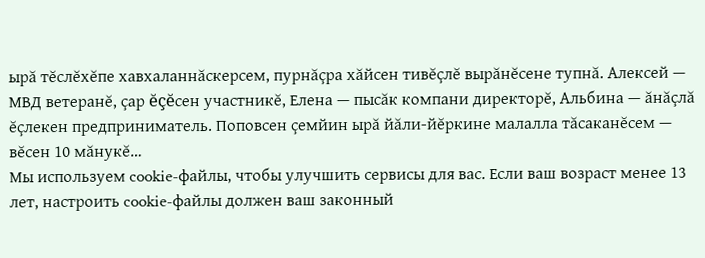ырă тĕслĕхĕпе хавхаланнăскерсем, пурнăçра хăйсен тивĕçлĕ вырăнĕсене тупнă. Алексей — МВД ветеранĕ, çар ĕçĕсен участникĕ, Елена — пысăк компани директорĕ, Альбина — ăнăçлă ĕçлекен предприниматель. Поповсен çемйин ырă йăли-йĕркине малалла тăсаканĕсем — вĕсен 10 мăнукĕ…
Мы используем cookie-файлы, чтобы улучшить сервисы для вас. Если ваш возраст менее 13 лет, настроить cookie-файлы должен ваш законный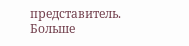представитель. Больше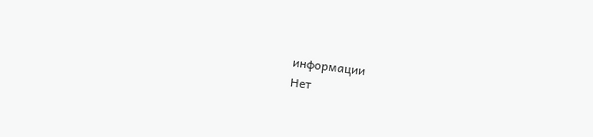информации
Нет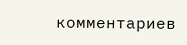комментариев